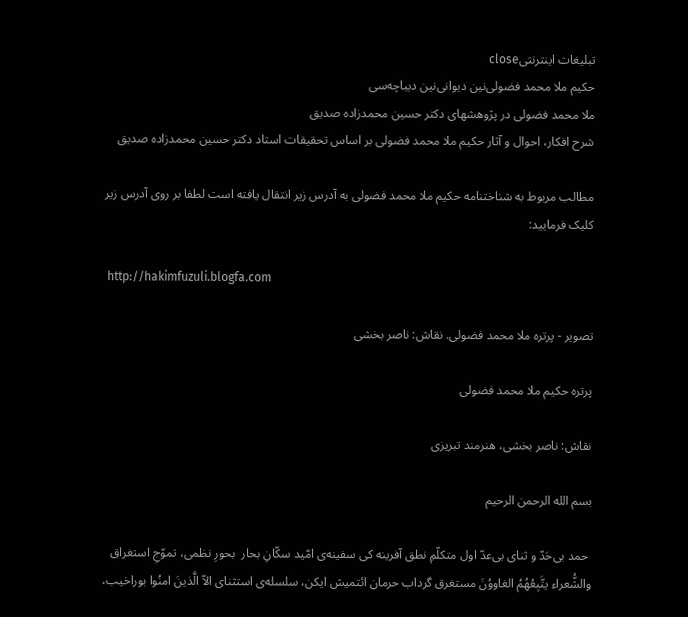تبلیغات اینترنتیclose
حکیم ملا محمد فضولی‌نین دیوانی‌نین دیباچه‌سی
ملا محمد فضولی در پژوهشهای دکتر حسین محمدزاده صدیق
شرح افکار، احوال و آثار حکیم ملا محمد فضولی بر اساس تحقیقات استاد دکتر حسین محمدزاده صدیق

مطالب مربوط به شناختنامه حکیم ملا محمد فضولی به آدرس زیر انتقال یافته است لطفا بر روی آدرس زیر کلیک فرمایید:

 http://hakimfuzuli.blogfa.com

تصویر - پرتره ملا محمد فضولی. نقاش: ناصر بخشی

پرتره حکیم ملا محمد فضولی

نقاش: ناصر بخشی، هنرمند تبریزی

بسم الله الرحمن الرحیم

 حمد بی‌حَدّ و ثنای بی‌عدّ اول متكلّمِ نطق آفرینه كی سفینه‌ی امّید سكّانِ بحار  بحورِ نظمی، تموّجِ استغراق والشُّعراء یتَّبِعُهُمُ الغاووُنَ مستغرق گرداب حرمان ائتمیش ایكن، سلسله‌ی استثنای الاّ الَّذینَ امنُوا بوراخیب،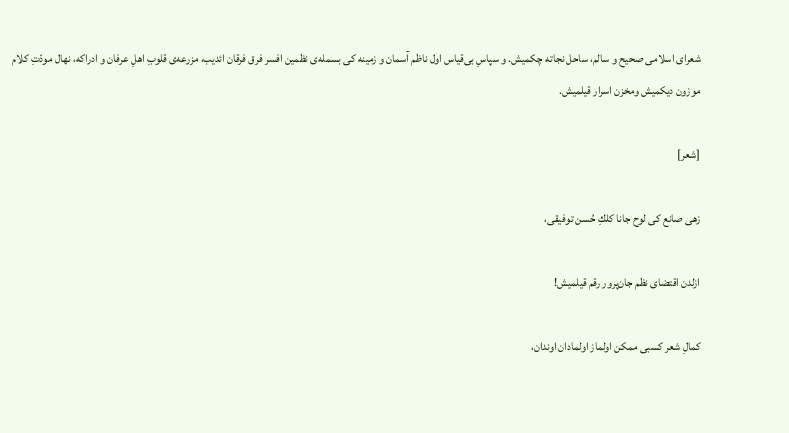شعرای اسلامی صحیح و سالم، ساحل نجاته چكمیش. و سپاسِ بی‌قیاس اول ناظم آسمان و زمینه كی بسمله‌ی نظمین افسر فرق فرقان ائدیب، مزرعه‌ی قلوبِ اهلِ عرفان و ادراکه، نهال مودّتِ كلام موزون دیكمیش ومخزن اسرار قیلمیش.

[شعر]

زهی صانع كی لوح جانا كلكِ حُسن توفیقی،

ازلدن اقتضای نظم جان‌پرور رقم قیلمیش!

كمالِ شعر كسبی ممكن اولماز اولمادان اوندان،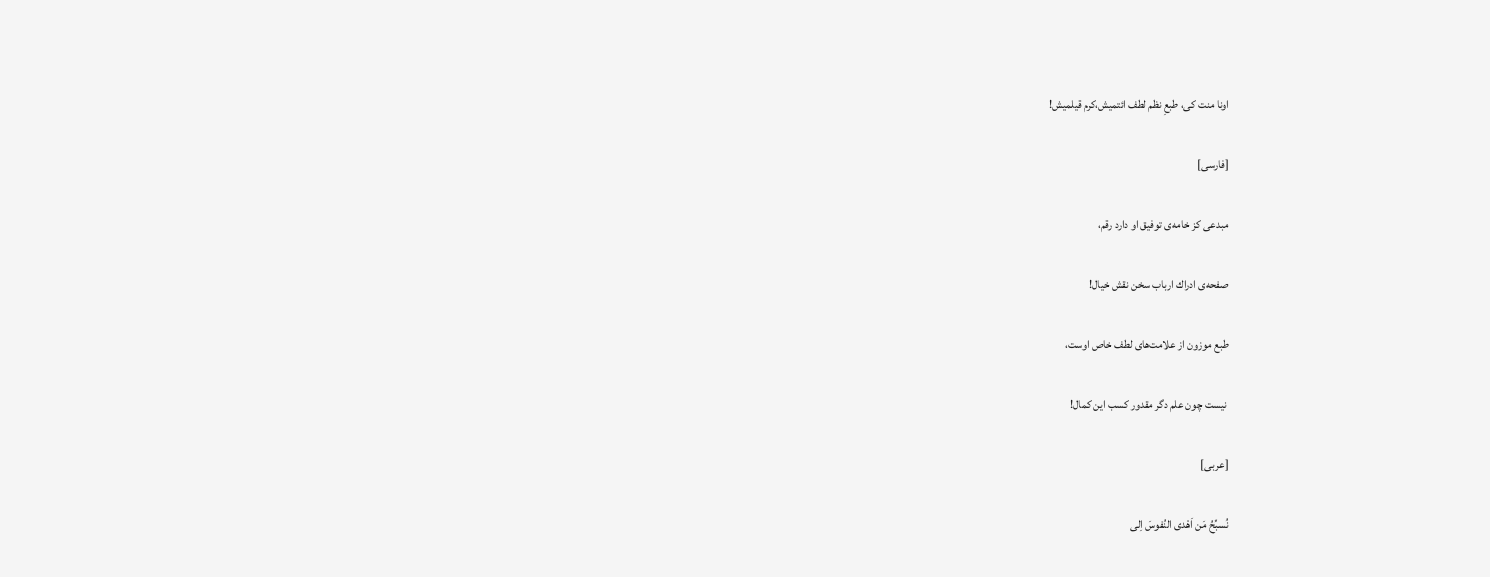اونا منت كی، طبعِ نظم لطف ائتمیش،كرم قیلمیش!

[فارسی]

مبدعی كز خامه‌ی توفیق او دارد رقم،

صفحه‌ی ادراك ارباب سخن نقش خیال!

طبع موزون از علامت‌های لطف خاص اوست،

 نیست چون علم دگر مقدور كسب این كمال!

[عربی]

نُسبِّحُ مَن اَهْدی النُفوسَ اِلی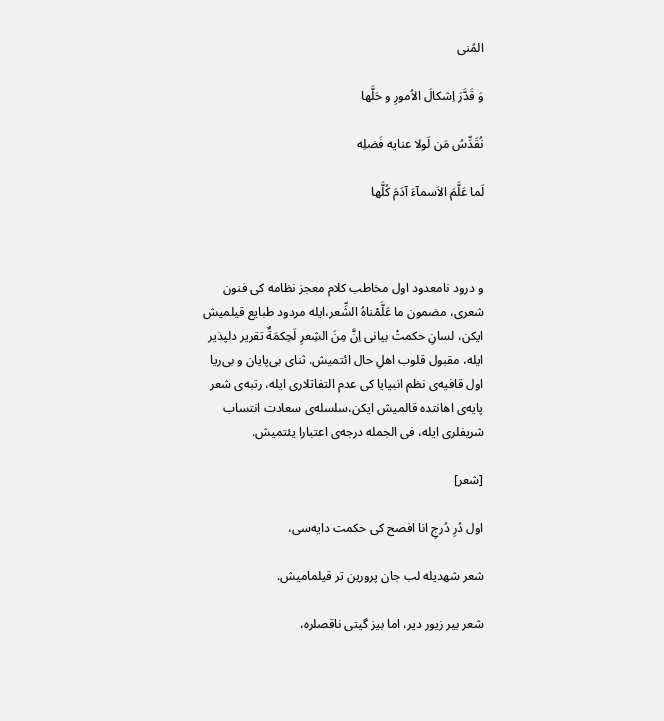المُنی

وَ قَدَّرَ اِشكالَ الاُمورِ و حَلَّها

نُقَدِّسُ مَن لَولا عنايه فَضلِه

لَما عَلَّمَ الاَسمآءَ آدَمَ كُلَّها



و درود نامعدود اول مخاطب كلام معجز نظامه كی فنون شعری، مضمون ما عَلَّمْناهُ الشِّعر،ایله مردود طبایع قیلمیش ایكن، لسانِ حكمتْ بیانی اِنَّ مِنَ الشِعرِ لَحِكمَةٌ تقریر دلپذیر ایله، مقبول قلوب اهلِ حال ائتمیش. ثنای بی‌پایان و بی‌ریا اول قافیه‌ی نظم انبیایا كی عدم التفاتلاری ایله، رتبه‌ی شعر پایه‌ی اهانتده قالمیش ایكن،سلسله‌ی سعادت انتساب شریفلری ایله، فی الجمله درجه‌ی اعتبارا یئتمیش.

[شعر]

اول دُرِ دُرجِ انا افصح كی حكمت دایه‌سی،

شعر شهدیله لب جان پرورین‌ تر قیلمامیش.

شعر بیر زیور دیر، اما بیز گیتی ناقصلره،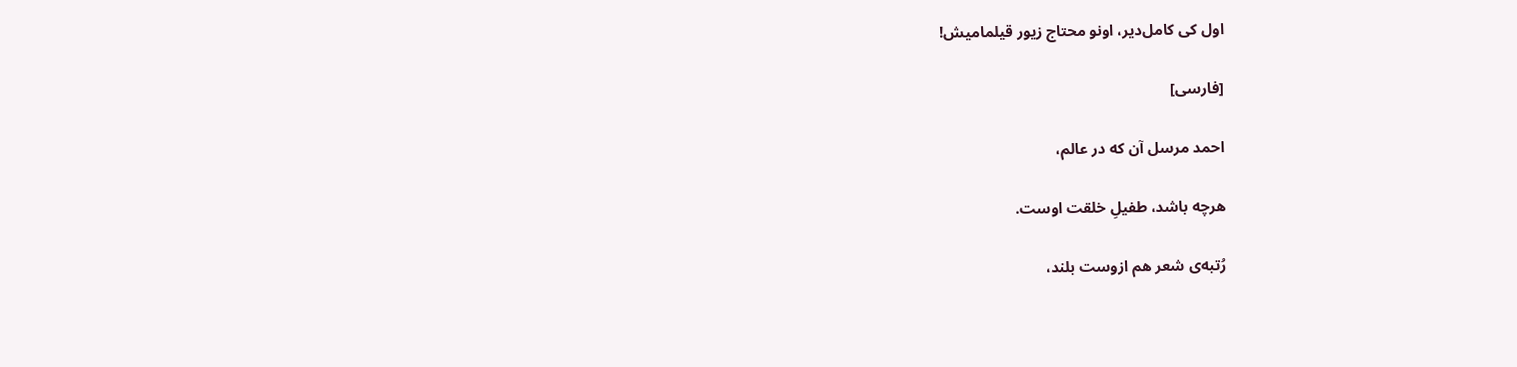اول كی كامل‌دیر، اونو محتاج زیور قیلمامیش!

[فارسی]

احمد مرسل آن كه در عالم،

هرچه باشد، طفیلِ خلقت اوست.

رُتبه‌ی شعر هم ازوست بلند،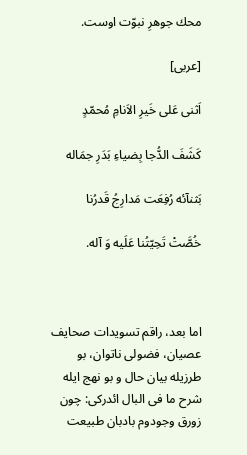محك جوهرِ نبوّت اوست.

[عربی]

اَثنی عَلی خَیرِ الاَنامِ مُحمّدٍ

كَشَفَ الدُّجا بِضیاءِ بَدَرِ جمَاله

بَثنآئه رُفِعَت مَدارِجُ قَدرُنا

خُصَّتْ تَحِیّتُنا عَلَیه وَ آله.



اما بعد، راقم تسویدات صحایف عصیان، فضولی ناتوان، بو طرزیله بیان حال و بو نهج ایله شرح ما فی البال ائدركی: چون زورق وجودوم بادبان طبیعت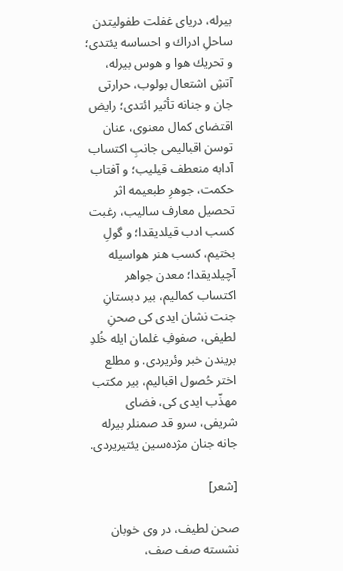بیرله، دریای غفلت طفولیتدن ساحلِ ادراك و احساسه یئتدی؛ و تحریك هوا و هوس بیرله، آتشِ اشتعال بولوب، حرارتی جان و جنانه تأثیر ائتدی؛ رایض اقتضای كمال معنوی، عنان توسن اقبالیمی جانبِ اكتساب آدابه منعطف قیلیب؛ و آفتاب حكمت، جوهرِ طبعیمه اثر تحصیل معارف سالیب، رغبت كسب ادب قیلدیقدا؛ و گولِ بختیم، كسب هنر هواسیله آچیلدیقدا؛ معدن جواهر اكتساب كمالیم، بیر دبستانِ جنت نشان ایدی كی صحنِ لطیفی، صفوفِ غلمان ایله خُلدِ بریندن خبر وئریردی. و مطلع اختر حُصول اقبالیم، بیر مكتب مهذّب ایدی كی، فضای شریفی، سرو قد صمنلر بیرله جانه جنان مژده‌سین یئتیریردی.

[شعر]

صحن لطیف، در وی خوبان نشسته صف صف،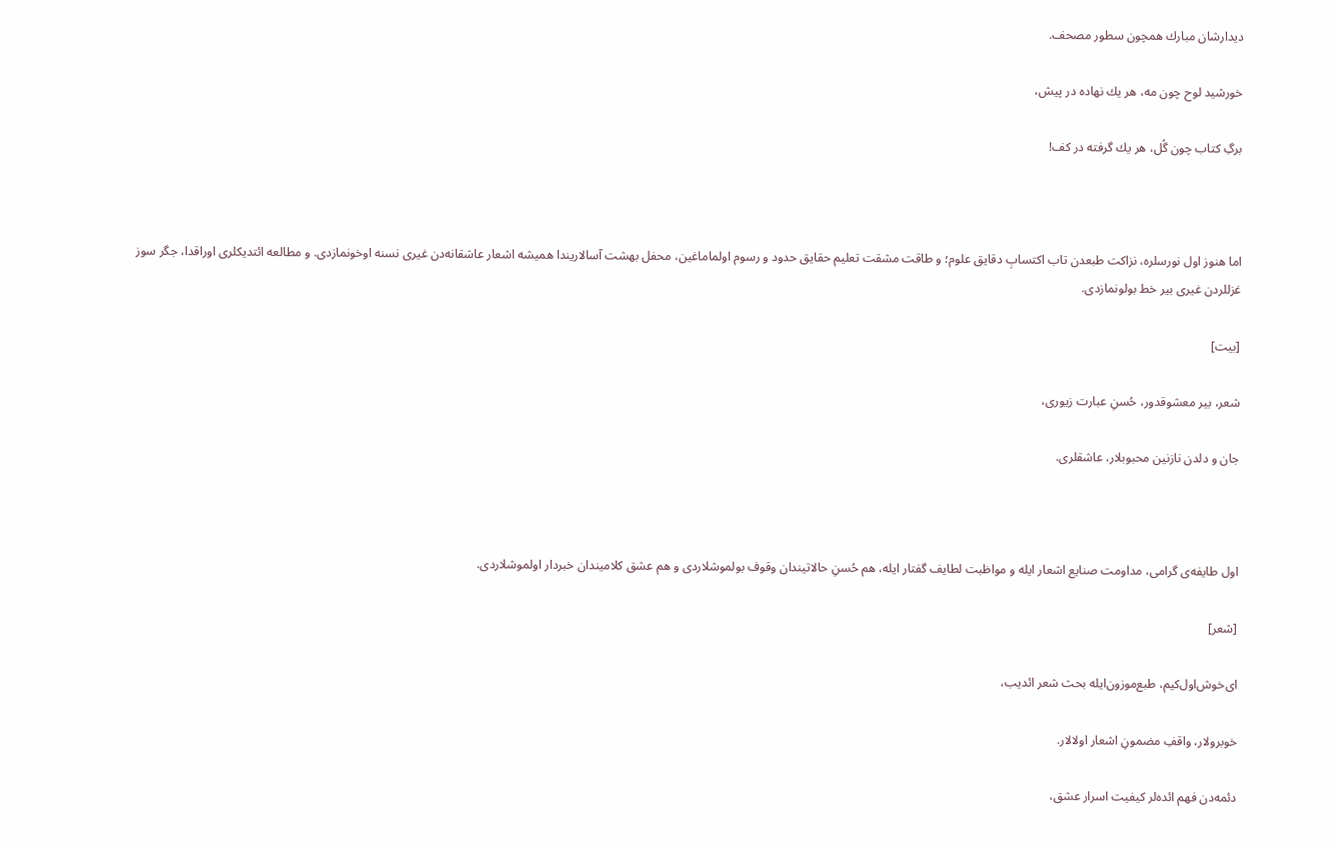دیدارشان مبارك همچون سطور مصحف.

خورشید لوح چون مه، هر یك نهاده در پیش،

برگِ كتاب چون گُل، هر یك گرفته در كف!



اما هنوز اول نورسلره، نزاكت طبعدن تاب اكتسابِ دقایق علوم؛ و طاقت مشقت تعلیم حقایق حدود و رسوم اولماماغین، محفل بهشت آسالاریندا همیشه اشعار عاشقانه‌دن غیری نسنه اوخونمازدی. و مطالعه ائتدیكلری اوراقدا، جگر سوز غزللردن غیری بیر خط بولونمازدی.

[بیت]

شعر، بیر معشوقدور، حُسنِ عبارت زیوری،

جان و دلدن نازنین محبوبلار، عاشقلری.



اول طایفه‌ی گرامی، مداومت صنایع اشعار ایله و مواظبت لطایف گفتار ایله، هم حُسنِ حالاتیندان وقوف بولموشلاردی و هم عشق كلامیندان خبردار اولموشلاردی.

[شعر]

ای‌خوش‌اول‌كیم، طبع‌موزون‌ایله بحث شعر ائدیب،

خوبرولار، واقفِ مضمونِ اشعار اولالار.

دئمه‌دن فهم ائده‌لر كیفیت اسرار عشق،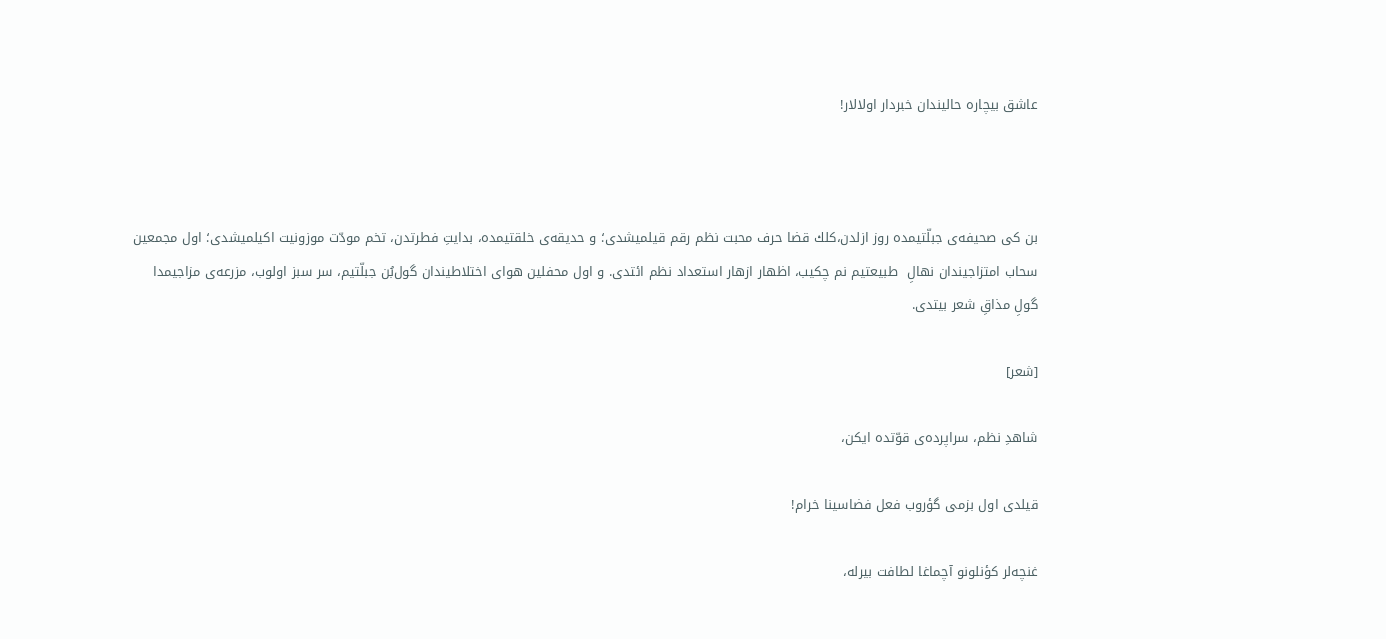عاشق بیچاره حالیندان خبردار اولالار!



بن كی صحیفه‌ی جبلّتیمده روز ازلدن،كلك قضا حرف محبت نظم رقم قیلمیشدی؛ و حدیقه‌ی خلقتیمده، بدایتِ فطرتدن، تخم مودّت موزونیت اكیلمیشدی؛ اول مجمعین سحاب امتزاجیندان نهالِ  طبیعتیم نم چكیب، اظهار ازهار استعداد نظم ائتدی. و اول محفلین ‌هوای اختلاطیندان گول‌بُن جبلّتیم، سر سبز اولوب، مزرعه‌ی مزاجیمدا گولِ مذاقِ شعر بیتدی.

[شعر]

شاهدِ نظم، سراپرده‌ی قوّتده ایكن،

قیلدی اول بزمی گؤروب فعل فضاسینا خرام!

غنچه‌لر كؤنلونو آچماغا لطافت بیرله،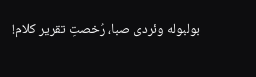بولبوله وئردی صبا، رُخصتِ تقریر كلام!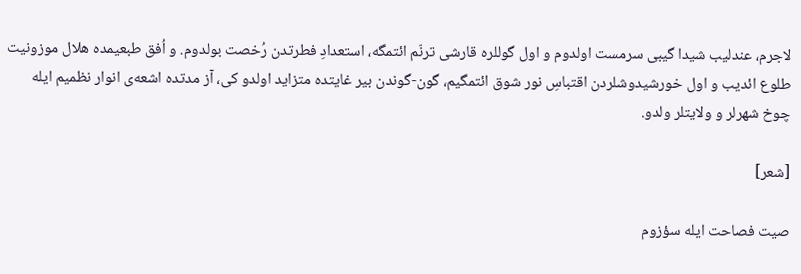لاجرم، عندلیب شیدا گیبی سرمست اولدوم و اول گوللره قارشی ترنّم ائتمگه، استعدادِ فطرتدن رُخصت بولدوم. و اُفق طبعیمده هلال موزونیت طلوع ائدیب و اول خورشیدوشلردن اقتباسِ نور شوق ائتمگیم، گون-گوندن بیر غایتده متزاید اولدو كی، آز مدتده اشعه‌ی انوار نظمیم ایله چوخ شهرلر و ولایتلر ولدو.

[شعر]

صیت فصاحت ایله سؤزوم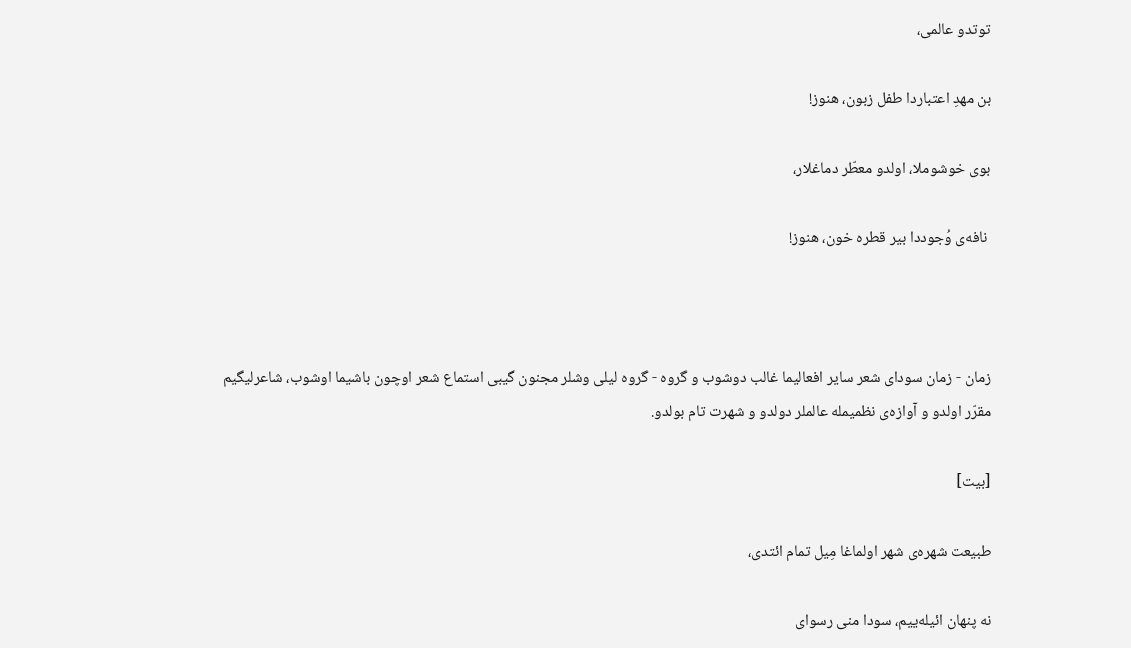توتدو عالمی،

بن مهدِ اعتباردا طفل زبون، هنوز!

بوی خوشوملا، اولدو معطّر دماغلار،

 نافه‌ی وُجوددا بیر قطره خون، هنوز!



زمان - زمان سودای شعر سایر افعالیما غالب دوشوب و گروه - گروه لیلی‌ وشلر مجنون گیبی استماع شعر اوچون باشیما اوشوب، شاعرلیگیم مقرّر اولدو و آوازه‌ی نظمیمله عالملر دولدو و شهرت تام بولدو.

[بیت]

طبیعت شهره‌ی شهر اولماغا مِیل تمام ائتدی،

نه پنهان ائیله‌ییم، سودا منی رسوای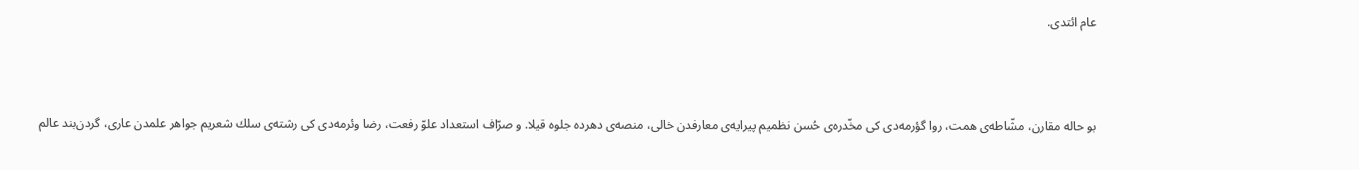عام ائتدی.



بو حاله مقارن، مشّاطه‌ی همت، روا گؤرمه‌دی كی مخّدره‌ی حُسن نظمیم پیرایه‌ی معارفدن خالی، منصه‌ی دهرده جلوه قیلا. و صرّاف استعداد علوّ رفعت، رضا وئرمه‌دی كی رشته‌ی سلك شعریم جواهر علمدن عاری، گردن‌بند عالم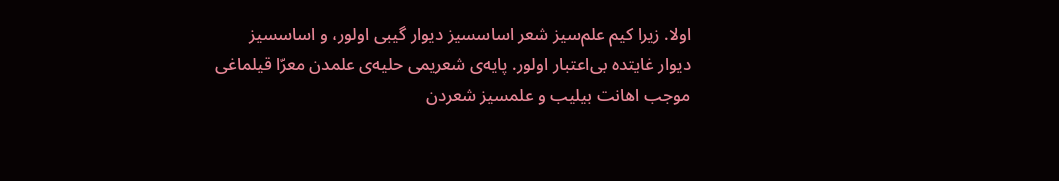اولا. زیرا كیم علم‌سیز شعر اساسسیز دیوار گیبی اولور، و اساسسیز دیوار غایتده بی‌اعتبار اولور. پایه‌ی شعریمی حلیه‌ی علمدن معرّا قیلماغی موجب اهانت بیلیب و علمسیز شعردن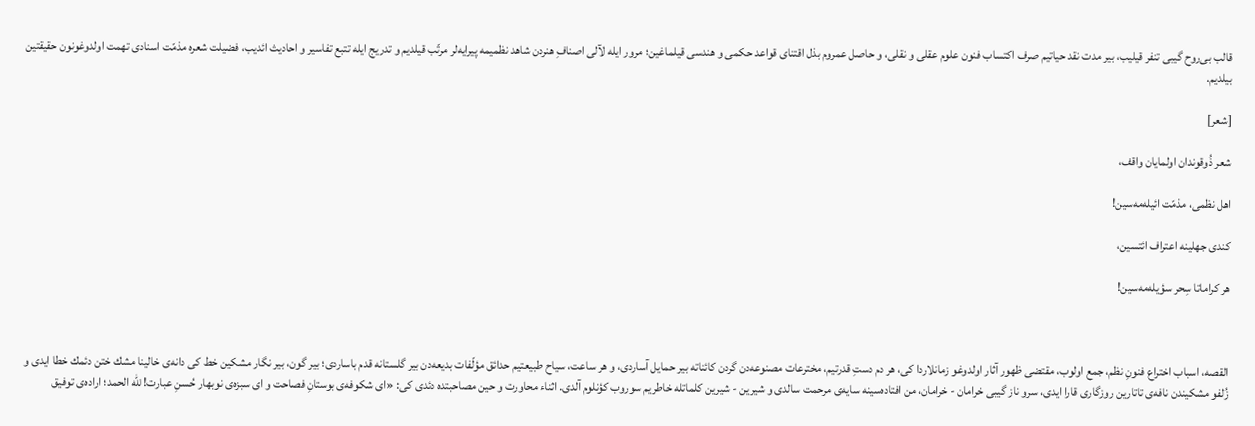قالب بی‌روح گیبی تنفر قیلیب، بیر مدت نقد حیاتیم صرف اكتساب فنون علوم عقلی و نقلی، و حاصل عمروم بذل اقتنای قواعد حكمی و هندسی قیلماغین؛ مرور ایله لآلی اصنافِ هنردن شاهد نظمیمه پیرایه‌لر مرتّب قیلدیم و تدریج ایله تتبع تفاسیر و احادیث ائدیب، فضیلت شعره مذمّت اسنادی تهمت اولدوغونون حقیقتین بیلدیم.

[شعر]

شعر ذُوقوندان اولمایان واقف،

اهل نظمی، مذمّت ائیله‌مه‌سین!

كندی جهلینه اعتراف ائتسین،

هر كراماتا سِحر سؤیله‌مه‌سین!



القصه، اسباب اختراع فنونِ نظم، جمع اولوب، مقتضی ظهور آثار اولدوغو زمانلاردا كی، هر دم دستِ قدرتیم، مخترعات مصنوعه‌دن گردن كائناته بیر حمایل آساردی، و هر ساعت، سیاح طبیعتیم حدائق مؤلّفات بدیعه‌دن بیر گلستانه قدم باساردی؛ بیر گون، بیر نگار مشكین خط كی دانه‌ی خالینا مشك ختن دئمك خطا ایدی و زُلفو مشكیندن نافه‌ی تاتارین روزگاری قارا ایدی، سرو ناز گیبی خرامان - خرامان، من افتاده‌سینه سایه‌ی مرحمت سالدی و شیرین - شیرین كلماتله خاطریم سوروب كؤنلوم آلدی. اثناء محاورت و حین مصاحبتده دئدی كی: «ای شكوفه‌ی بوستانِ فصاحت و ای سبزه‌ی نوبهار حُسنِ عبارت! للّه الحمد؛ اراده‌ی توفیق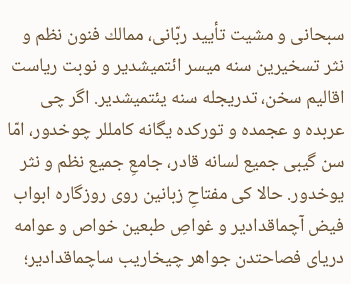سبحانی و مشیت تأیید ربّانی، ممالك فنون نظم و نثر تسخیرین سنه میسر ائتمیشدیر و نوبت ریاست اقالیم سخن، تدریجله سنه یئتمیشدیر. اگر چی عربده و عجمده و توركده یگانه كامللر چوخدور، امّا سن گیبی جمیع لسانه قادر، جامعِ جمیع نظم و نثر یوخدور. حالا كی مفتاحِ زبانین روی روزگاره ابواب فیض آچماقدادیر و غواصِ طبعین خواص و عوامه دریای فصاحتدن جواهر چیخاریب ساچماقدادیر؛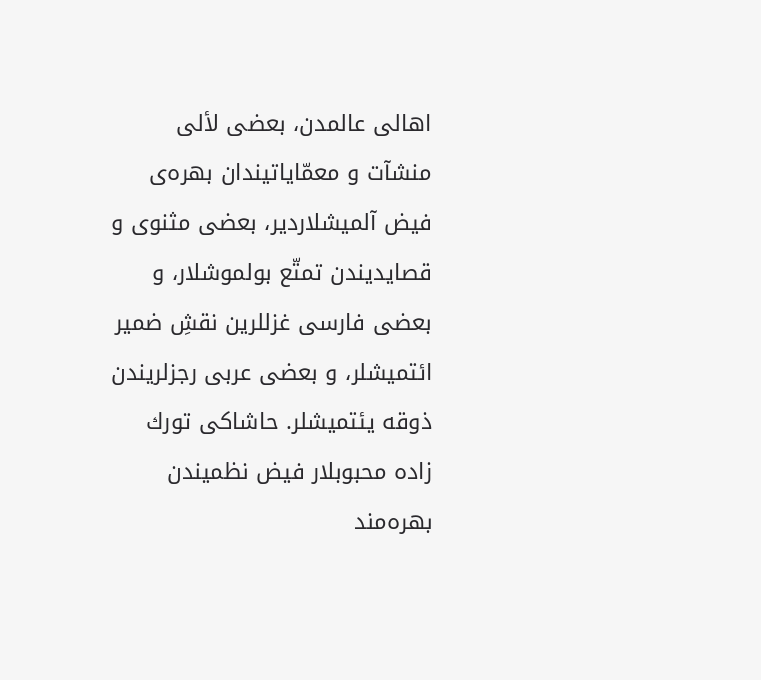اهالی عالمدن، بعضی لألی منشآت و معمّایاتیندان بهره‌ی فیض آلمیشلاردیر، بعضی مثنوی و قصایدیندن تمتّع بولموشلار، و بعضی فارسی غزللرین نقشِ ضمیر ائتمیشلر، و بعضی عربی رجزلریندن ذوقه یئتمیشلر. حاشاكی تورك زاده محبوبلار فیض نظمیندن بهره‌مند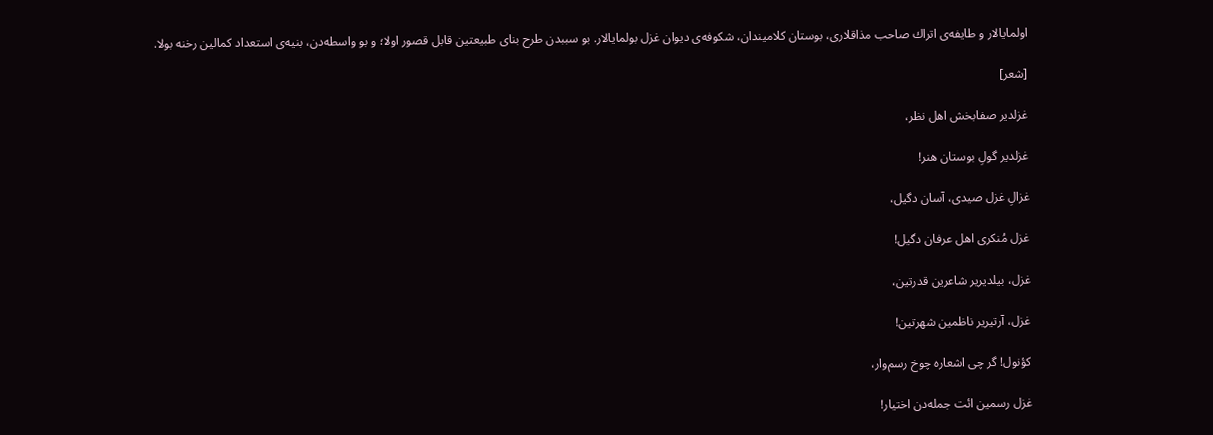اولمایالار و طایفه‌ی اتراك صاحب مذاقلاری، بوستان كلامیندان، شكوفه‌ی دیوان غزل بولمایالار. بو سببدن طرح بنای طبیعتین قابل قصور اولا؛ و بو واسطه‌دن، بنیه‌ی استعداد كمالین رخنه بولا.

[شعر]

غزلدیر صفابخش اهل نظر،

غزلدیر گولِ بوستان هنر!

غزالِ غزل صیدی، آسان دگیل،

غزل مُنكری اهل عرفان دگیل!

غزل، بیلدیریر شاعرین قدرتین،

غزل، آرتیریر ناظمین شهرتین!

كؤنول! گر چی اشعاره چوخ رسم‌وار،

غزل رسمین ائت جمله‌دن اختیار!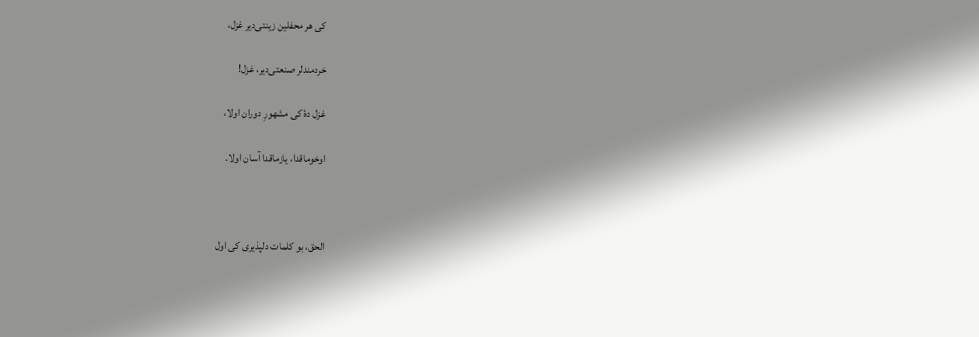كی هر محفلین زینتی‌دیر غزل،

خردمندلر صنعتی‌دیر، غزل!

غزل دۀ كی مشهورِ دوران اولا،

اوخوماقدا، یازماقدا آسان اولا.



الحق، بو كلمات دلپذیری كی اول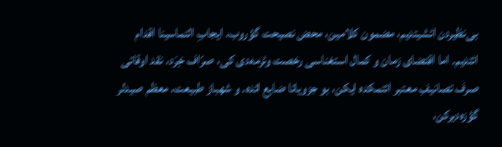بی‌نظیردن ائشیتدیم، مضمون كلامین، محض نصیحت گؤروب، ایجابِ التماسینا اقدام ائتدیم. اما اقتضای زمان و كمال استغناسی رخصت وئرمه‌دی كی، صرّاف خِرَد، نقد اوقاتی صرف تصانیفِ معتبر ائتمكده ایكن، بو جزویاتا ضایع ائده. و شهباز طبیعت، معظم صیدلر گؤزه‌دیركن،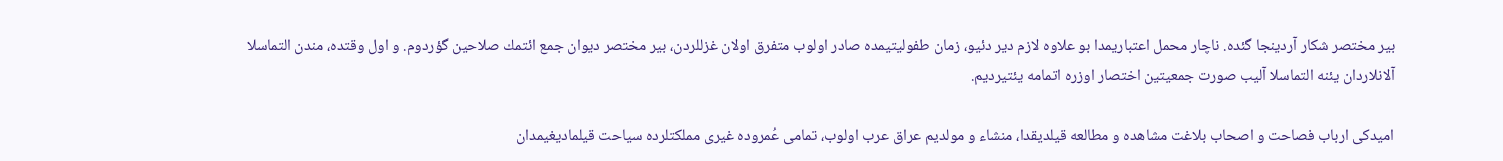بیر مختصر شكار آردینجا گئده. ناچار محمل اعتباریمدا بو علاوه لازم دیر دئیو، زمان طفولیتیمده صادر اولوب متفرق اولان غزللردن، بیر مختصر دیوان جمع ائتمك صلاحین گؤردوم. و اول وقتده، مندن التماسلا آلانلاردان یئنه التماسلا آلیب صورت جمعیتین اختصار اوزره اتمامه یئتیردیم.

امیدكی ارباب فصاحت و اصحاب بلاغت مشاهده و مطالعه قیلدیقدا، منشاء و مولدیم عراق عرب اولوب، تمامی عُمروده غیری مملكتلرده سیاحت قیلمادیغیمدان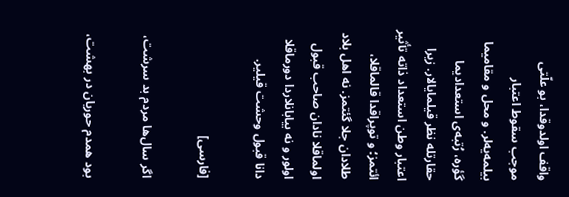واقف اولدوقدا، بو علّتی موجب سقوط اعتبار بیلمه‌یه‌لر. و محل و مقامیما گؤره، رُتبه‌ی استعدادیما حقارتله نظر قیلمایالار. زیرا اعتبار وطن استعداد ذاته تأثیر ائتمز؛ و توپراقدا قالماقلا، طلادان جلا گئتمز. نه اهل بلاد اولماقلا نادان صاحب قبول اولور و نه بیابانلاردا دورماقلا دانا قبول وحشت قیلیر.

[فارسی]

اگر سال‌ها مردم بد سرشت،

بود همدم حوریان در بهشت،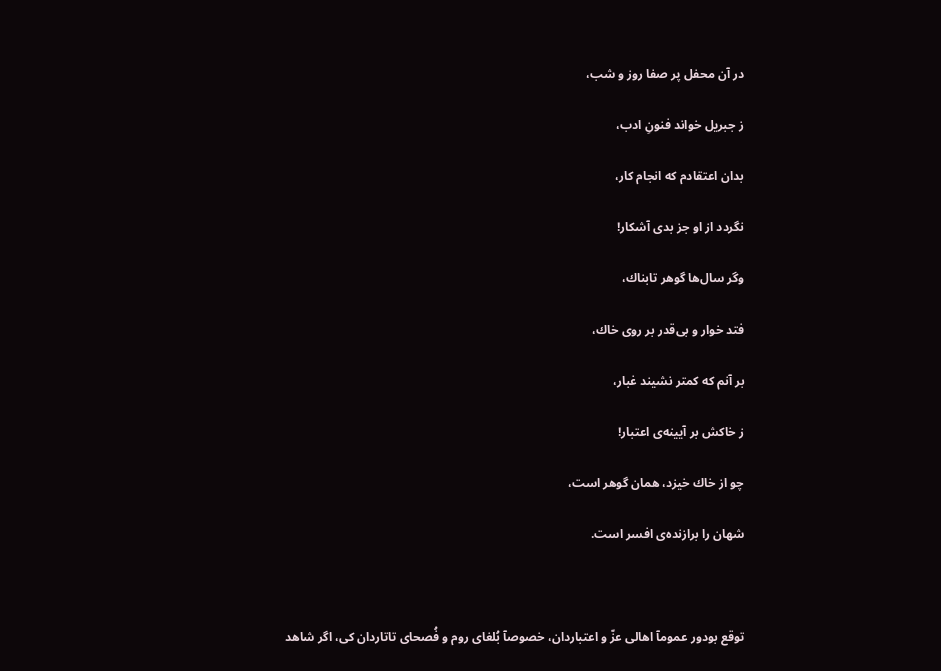در آن محفل پر صفا روز و شب،

ز جبریل خواند فنونِ ادب،

بدان اعتقادم كه انجام كار،

نگردد از او جز بدی آشكار!

وگر سال‌ها گوهر تابناك،

فتد خوار و بی‌قدر بر روی خاك،

بر آنم كه كمتر نشیند غبار،

ز خاكش بر آیینه‌ی اعتبار!

چو از خاك خیزد، همان گوهر است،

شهان را برازنده‌ی افسر است.



توقع بودور عمومآ اهالی عزّ و اعتباردان، خصوصآ بُلغای روم و فُصحای تاتاردان كی، اگر شاهد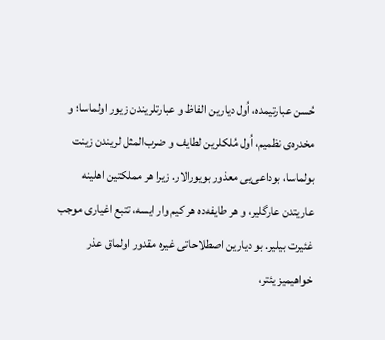حُسن عبارتیمده، اُول دیارین الفاظ و عبارتلریندن زیور اولماسا؛ و مخدره‌ی نظمیم، اُول مُلكلرین لطایف و ضرب‌المثل لریندن زینت بولماسا، بوداعی‌یی معذور بویورالار. زیرا هر مملكتین اهلینه عاریتدن عارگلیر، و هر طایفه‌ده هر كیم وار ایسه، تتبع اغیاری موجب غئیرت بیلیر. بو دیارین اصطلاحاتی غیره مقدور اولماق عذر خواهیمیز یئتر،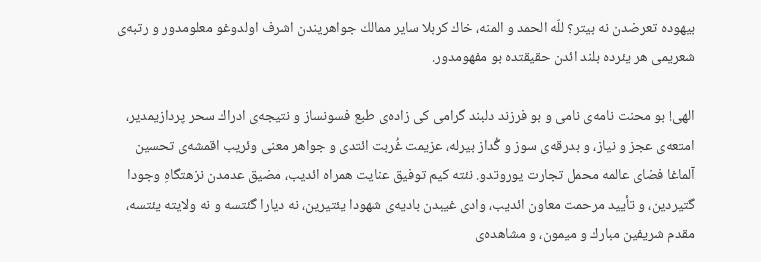بیهوده تعرضدن نه بیتر؟ للّه الحمد و المنه، خاك كربلا سایر ممالك جواهریندن اشرف اولدوغو معلومدور و رتبه‌ی شعریمی هر یئرده بلند ائدن حقیقتده بو مفهومدور.

الهی! بو محنت نامه‌ی نامی و بو فرزند دلبند گرامی كی زاده‌ی طبع فسونساز و نتیجه‌ی ادراك سحر پردازیمدیر، امتعه‌ی عجز و نیاز، و بدرقه‌ی سوز و گُداز بیرله، عزیمت غُربت ائتدی و جواهر معنی وئریب اقمشه‌ی تحسین آلماغا فضای عالمه محمل تجارت یوروتدو. نئته كیم توفیق عنایت همراه ائدیب، مضیق عدمدن نزهتگاهِ وجودا گتیردین، و تأیید مرحمت معاون ائدیب، وادی غیبدن بادیه‌ی شهودا یئتیرین، نه دیارا گئتسه و نه ولایته یئتسه، مقدم شریفین مبارك و میمون، و مشاهده‌ی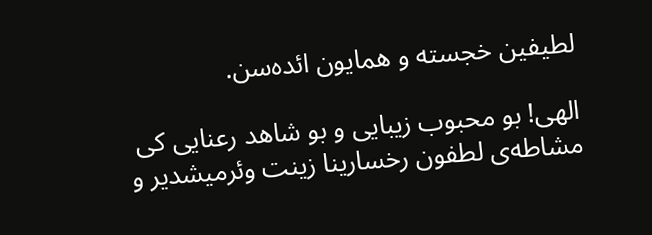لطیفین خجسته و همایون ائده‌سن.

الهی! بو محبوب زیبایی و بو شاهد رعنایی كی مشاطه‌ی لطفون رخسارینا زینت وئرمیشدیر و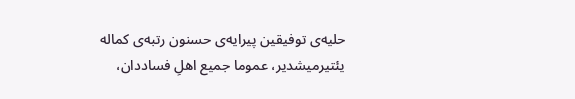حلیه‌ی توفیقین پیرایه‌ی حسنون رتبه‌ی كماله یئتیرمیشدیر، عموما جمیع اهلِ فساددان،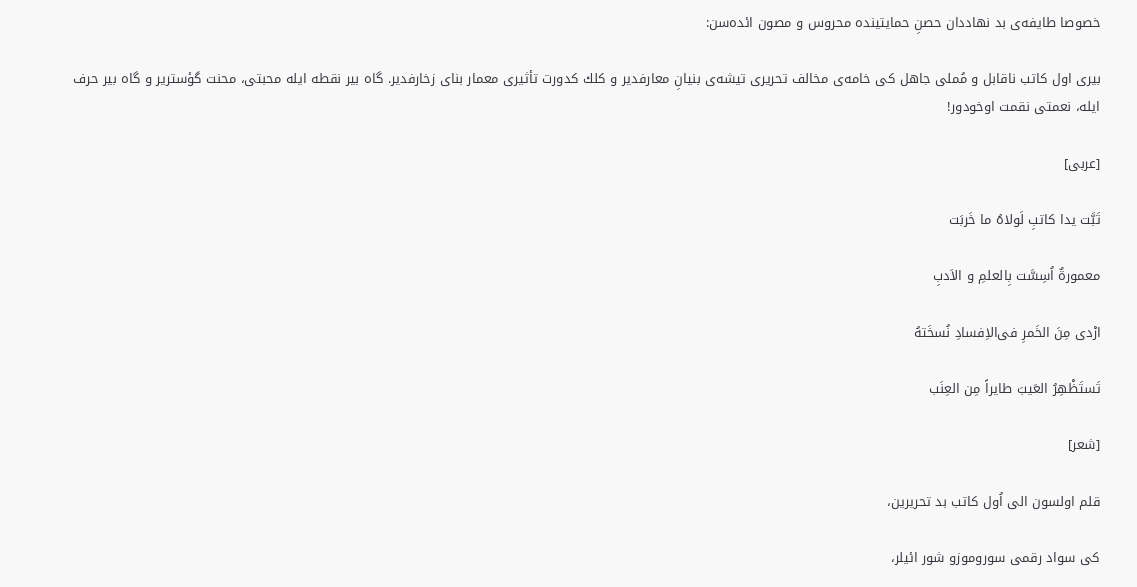خصوصا طایفه‌ی بد نهاددان حصنِ حمایتینده محروس و مصون ائده‌سن:

بیری اول كاتب ناقابل و مُملی جاهل كی خامه‌ی مخالف تحریری تیشه‌ی بنیانِ معارفدیر و كلك كدورت تأثیری معمار بنای زخارفدیر. گاه بیر نقطه ایله محبتی، محنت گؤستریر و گاه بیر حرف ایله، نعمتی نقمت اوخودور!

[عربی]

تَبَّت یدا كاتبِ لَولاهُ ما خَربَت

معمورةٌ اُسِسَّت بِالعلمِ و الاَدبِ

ارْدی مِنَ الخَمرِ فی‌الاِفسادِ نُسخَتهُ

تَستَظْهِرُ العَیبَ طايراً مِن العِنَب

[شعر]

قلم اولسون الی اُول كاتب بد تحریرین،

كی سواد رقمی سوروموزو شور ائیلر،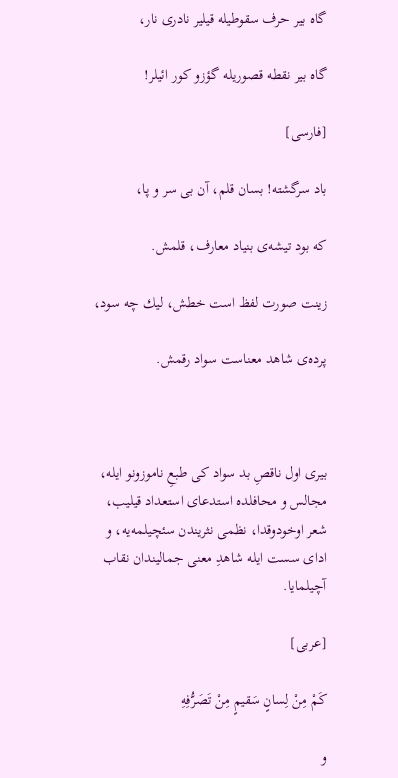گاه بیر حرف سقوطیله قیلیر نادری نار،

گاه بیر نقطه قصوریله گؤزو كور ائیلر!

[فارسی]

باد سرگشته! بسان قلم، آن بی سر و پا،

كه بود تیشه‌ی بنیاد معارف، قلمش.

زینت صورت لفظ است خطش، لیك چه سود،

پرده‌ی شاهد معناست سواد رقمش.



بیری اول ناقصِ بد سواد كی طبعِ ناموزونو ایله، مجالس و محافلده استدعای استعداد قیلیب، شعر اوخودوقدا، نظمی نثریندن سئچیلمه‌یه، و ادای سست ایله شاهدِ معنی جمالیندان نقاب آچیلمایا.

[عربی]

كَمْ مِنْ لِسانٍ سَقیمٍ مِنْ تَصَرُّفِهِ

و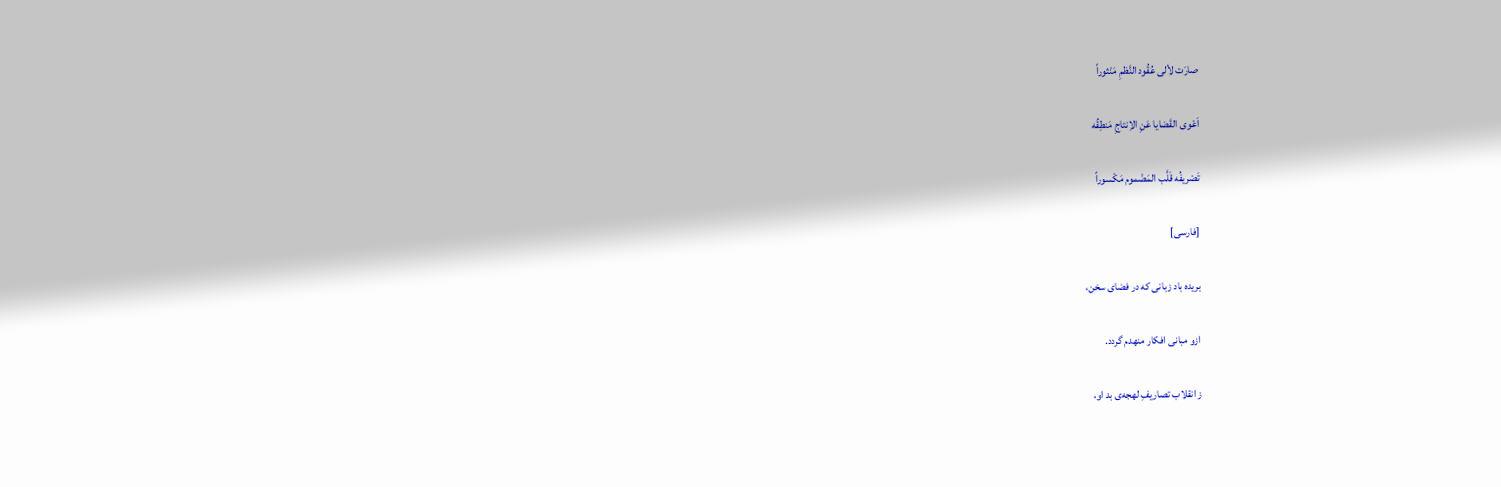صارَت لألی عُقُود النَّظمِ مَنْثوراً

اَعْوی القَضایا عَنِ الاِنتاجِ مَنطِقُه

تَصْریفُه قَلَّب المَضْموم مَكْسوراً

[فارسی]

بریده باد زبانی كه در فضای سخن،

ازو مبانی افكار منهدم گردد.

ز انقلاب تصاریفِ لهجه‌ی بد او،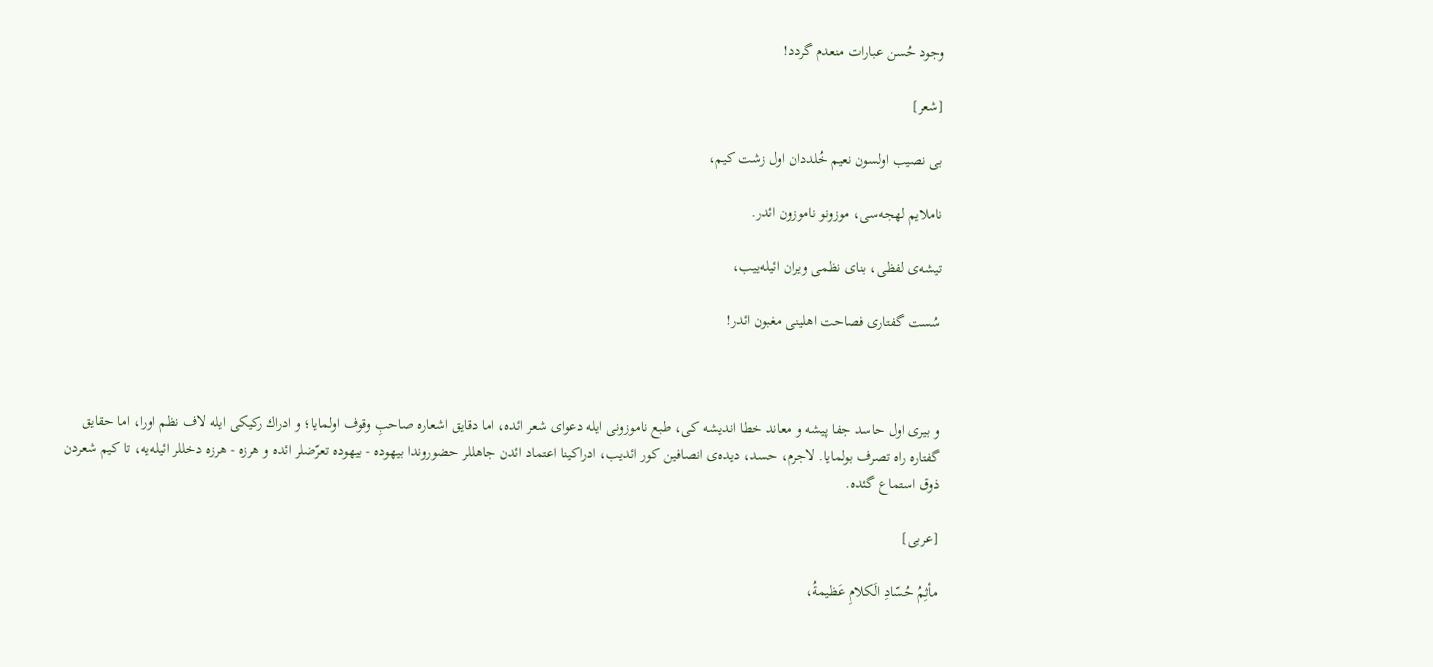وجود حُسن عبارات منعدم گردد!

[شعر]

بی نصیب اولسون نعیم خُلددان اول زشت كیم،

ناملایم لهجه‌سی، موزونو ناموزون ائدر.

تیشه‌ی لفظی، بنای نظمی ویران ائیله‌ییب،

سُست گفتاری فصاحت اهلینی مغبون ائدر!



و بیری اول حاسد جفا پیشه و معاند خطا اندیشه كی، طبع ناموزونی ایله دعوای شعر ائده، اما دقایق اشعاره صاحبِ وقوف اولمایا؛ و ادراك ركیكی ایله لاف نظم اورا، اما حقایق گفتاره راه تصرف بولمایا. لاجرم، حسد، دیده‌ی انصافین كور ائدیب، ادراكینا اعتماد ائدن جاهللر حضوروندا بیهوده - بیهوده تعرّضلر ائده و هرزه - هرزه دخللر ائیله‌یه، تا كیم شعردن ذوق استماع گئده.

[عربی]

مأثِمُ حُسّادِ الَكلامِ عَظیمةُ،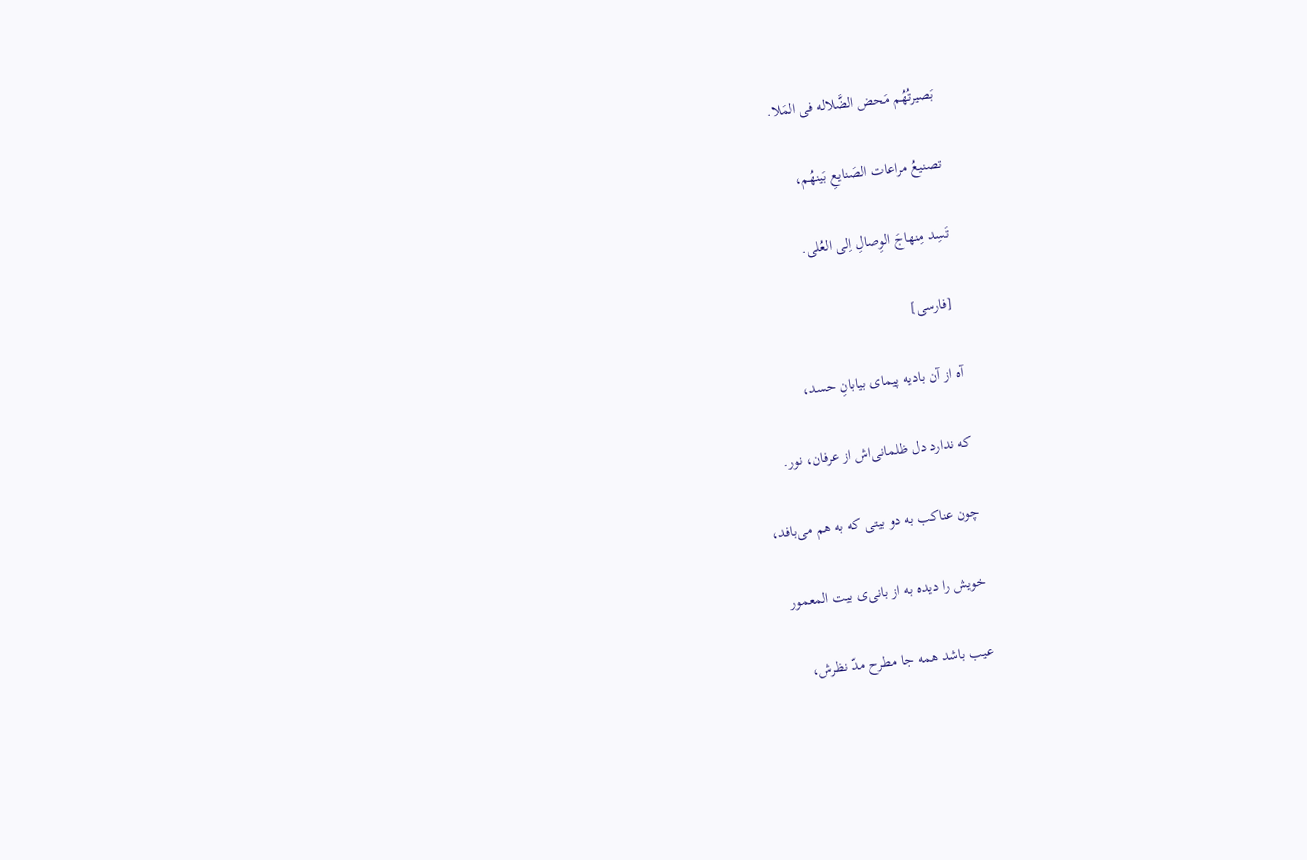بَصيرتُهُم مَحض الضَّلاله فی المَلا.

تصنیعُ مراعات الصَنایعِ بَینهُم،

تَسِد مِنهاجَ الوِصالِ اِلی العُلی.

 [فارسی]

آه از آن بادیه پیمای بیابانِ حسد،

كه ندارد دل ظلمانی‌اش از عرفان، نور.

چون عناكب به دو بیتی كه به هم می‌بافد،

خویش را دیده به از بانی‌ی بیت المعمور

عیب باشد همه جا مطرح مدّ نظرش،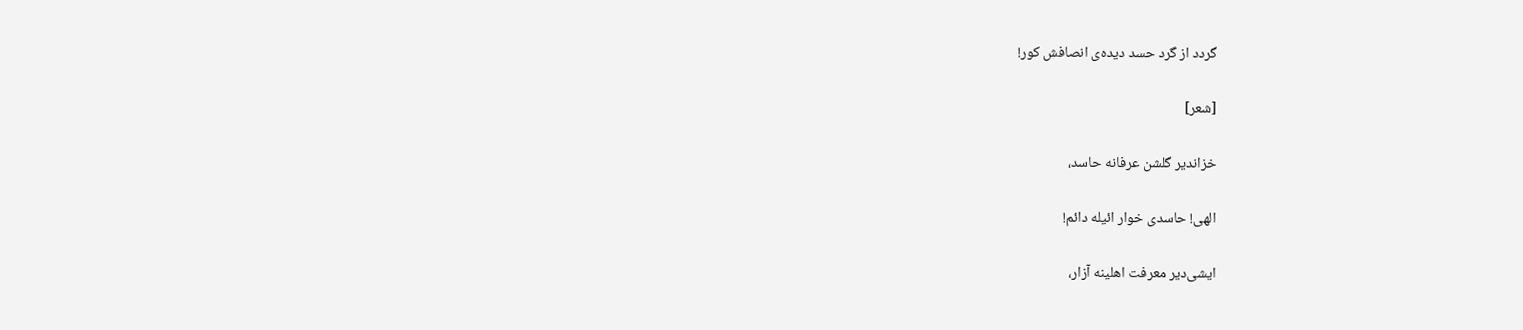گردد از گرد حسد دیده‌ی انصافش كور!

[شعر]

خزاندیر گلشن عرفانه حاسد،

الهی! حاسدی خوار ائیله دائم!

ایشی‌دیر معرفت اهلینه آزار،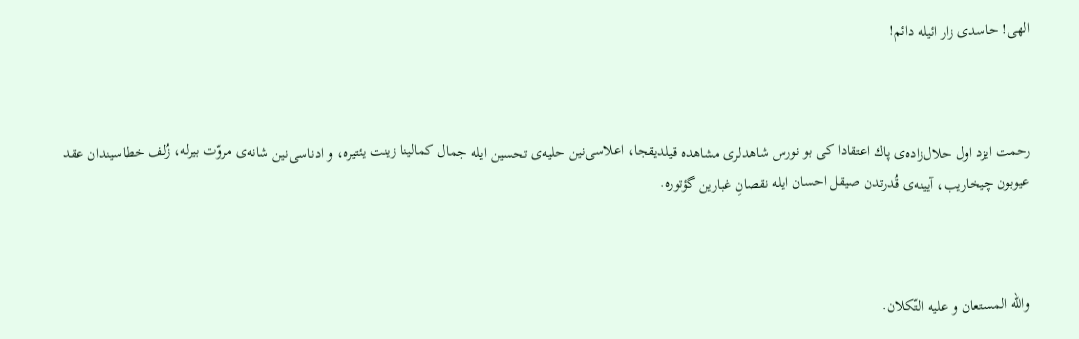الهی! حاسدی زار ائیله دائم!



رحمت ایزد اول حلال‌زاده‌ی پاك اعتقادا كی بو نورس شاهدلری مشاهده قیلدیقجا، اعلاسی‌نین حلیه‌ی تحسین ایله جمال كمالینا زینت یئتیره، و ادناسی‌نین شانه‌ی مروّت بیرله، زُلف خطاسیندان عقد عیوبون چیخاریب، آیینه‌ی قُدرتدن صیقل احسان ایله نقصانِ غبارین گؤتوره.



والله المستعان و علیه التّكلان.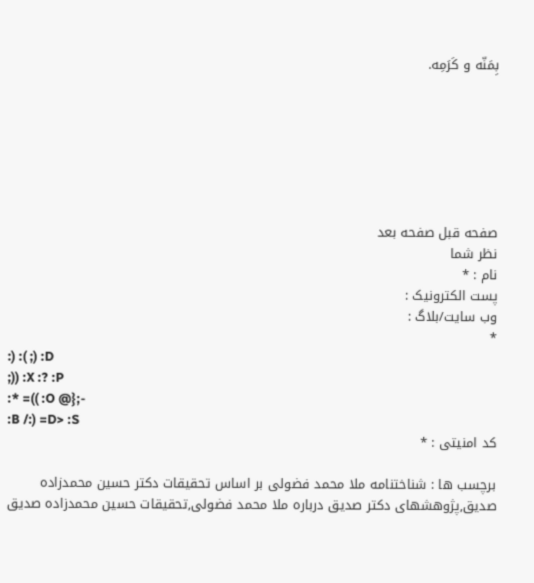بِمَنّه و كَرَمِه.







صفحه قبل صفحه بعد
نظر شما
نام : *
پست الکترونیک :
وب سایت/بلاگ :
*
:) :( ;) :D
;)) :X :? :P
:* =(( :O @};-
:B /:) =D> :S
کد امنیتی : *

برچسب ها : شناختنامه ملا محمد فضولی بر اساس تحقیقات دکتر حسین محمدزاده صدیق,پژوهشهای دکتر صدیق درباره ملا محمد فضولی,تحقیقات حسین محمدزاده صدیق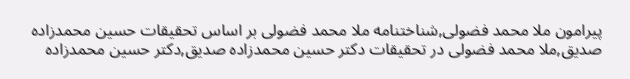پیرامون ملا محمد فضولی,شناختنامه ملا محمد فضولی بر اساس تحقیقات حسین محمدزاده صدیق,ملا محمد فضولی در تحقیقات دکتر حسین محمدزاده صدیق,دکتر حسین محمدزاده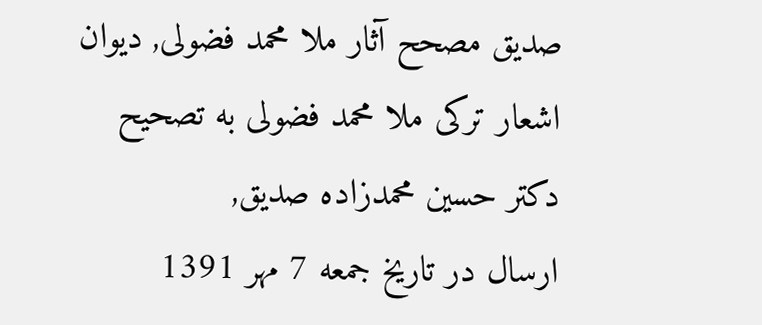صدیق مصحح آثار ملا محمد فضولی, دیوان اشعار ترکی ملا محمد فضولی به تصحیح دکتر حسین محمدزاده صدیق,
ارسال در تاريخ جمعه 7 مهر 1391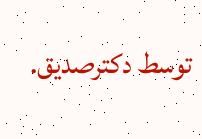توسط دکترصدیق.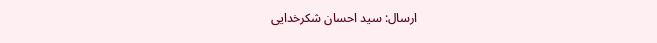ارسال: سید احسان شکرخدایی